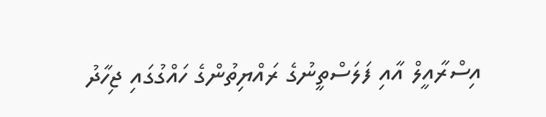އިސްރާއީލް އާއި ފަލަސްތީނުގެ ރައްޔިތުންގެ ހައްގުގައި ޖިހާދު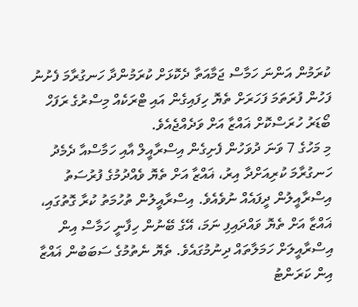ކުރަމުން އަންނަ ހަމާސް ޖަމާއަތާ ދެކޮޅަށް ކުރަމުންދާ ހަނގުރާމަ ފެށުނު ފަހުން ފުރަތަމަ ފަހަރަށް ތެޔޮ ހިފައިގެން އައި ޓްރަކެއް މިސްރުގެ ރަފަހް ބޯޑަރު ހުރަސްކޮށް ޣައްޒާ އަށް ވަދެއްޖެއެވެ.
މި މަހުގެ 7 ވަނަ ދުވަހުން ފެށިގެން އިސްރާއީލް އާއި ހަމާސްއާ ދެމެދު ހަނގުރާމަ ކުރިއަށްދާ އިރު، ޣައްޒާ އަށް ތެޔޮ ވެއްދުމުގެ ފުރުސަތު އިސްރާއީލުން ދީފައެއް ނުވެއެވެ. އިސްރާއީލުން ތުހުމަތު ކުރާ ގޮތުގައި، ޣައްޒާ އަށް ތެޔޮ ވައްދައިފި ނަމަ، އޭގެ ބޭނުން ހިފާނީ ހަމާސް އިން އިސްރާއީލަށް ހަމަލާތައް ދިނުމުގައެވެ. ތެޔޮ ނެތުމުގެ ސަބަބުން ޣައްޒާ އިން ކަރަންޓު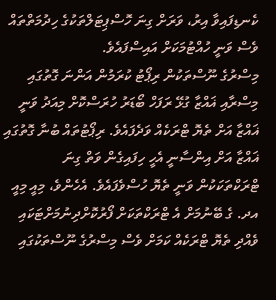ކެނޑިފައިވާ އިރު، ވަރަށް ގިނަ ހޮސްޕިޓަލްތަކުގެ ހިދުމަތްތައް ވެސް ވަނީ ހުއްޓުމަކަށް އައިސްފައެވެ.
މިސްރުގެ ނޫސްތަކުން ރިޕޯޓު ކުރަމުން އަންނަ ގޮތުގައި މިސްރާއި ޣައްޒާ ގުޅޭ ރަފަހް ބޯޑަރު ހުރަސްކޮށް މިއަދު ވަނީ ޣައްޒާ އަށް ތެޔޮ ޓްރަކެއް ވަދެފައެވެ. ރިޕޯޓުތައް ބުނާ ގޮތުގައި ޣައްޒާ އަށް އިންސާނީ އެހީ ހިފައިގެން ވަތް ގިނަ ޓްރަކްތަކަކުން ވަނީ ތެޔޮ ހުސްވެފައެވެ. އެހެންވެ، މިއީ މިއީ އދ. ގެ ބޭނުމަށް އެ ޓްރަކްތަކަށް ފޯރުކޮށްދިނުމަށްޓަކައި ވެއްދި ތެޔޮ ޓްރަކެއް ކަމަށް ވެސް މިސްރުގެ ނޫސްތަކުގައި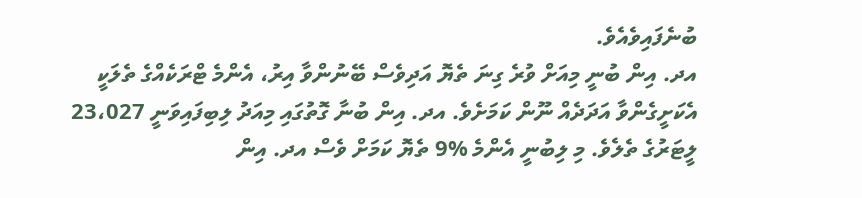ބުނެފައިވެއެވެ.
އދ. އިން ބުނީ މިއަށް ވުރެ ގިނަ ތެޔޮ އަދިވެސް ބޭނުންވާ އިރު، އެންމެ ޓްރަކެއްގެ ތެލަކީ އެކަށީގެންވާ އަދަދެއް ނޫން ކަމަށެވެ. އދ. އިން ބުނާ ގޮތުގައި މިއަދު ލިބިފައިވަނީ 23،027 ލީޓަރުގެ ތެލެވެ. މި ލިބުނީ އެންމެ %9 ތެޔޮ ކަމަށް ވެސް އދ. އިން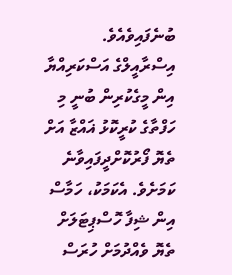ބުނެފައިވެއެވެ.
އިސްރާއީލްގެ އަސްކަރިއްޔާ އިން މީގެކުރިން ބުނީ މި ހަފްތާގެ ކުރީކޮޅު ޣައްޒާ އަށް ތެޔޮ ފޯރުކޮށްދީފައިވާނެ ކަމަށެވެ. އެކަމަކު، ހަމާސް އިން ޝިފާ ހޮސްޕިޓަލަށް ތެޔޮ ވެއްދުމަށް ހުރަސް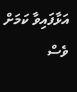އަޅާފައިވާ ކަމަށް ވެސް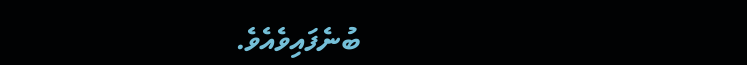ބުނެފައިވެއެވެ.